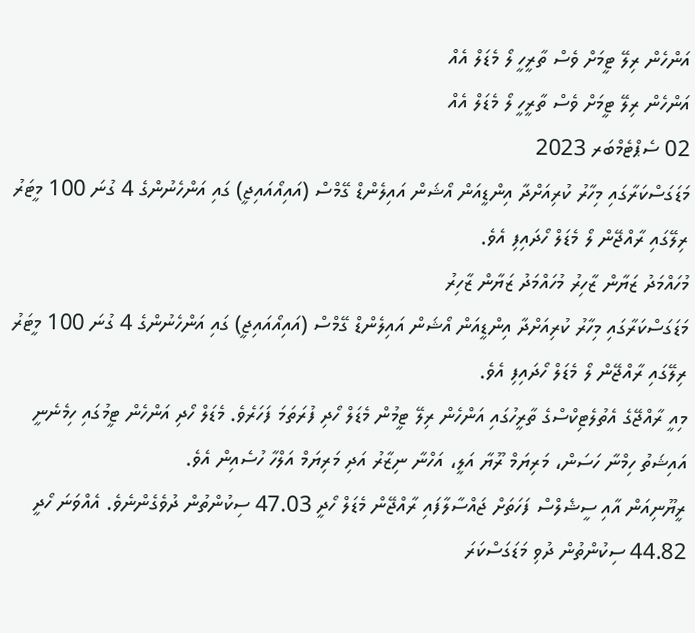އަންހެން ރިލޭ ޓީމަށް ވެސް ތާރީހީ ލޯ މެޑަލް އެއް
އަންހެން ރިލޭ ޓީމަށް ވެސް ތާރީހީ ލޯ މެޑަލް އެއް
02 ސެޕްޓެމްބަރ 2023
މަޑަގަސްކަރާގައި މިހާރު ކުރިއަށްދާ އިންޑީއަން އޯޝަން އައިލެންޑް ގޭމްސް (އައިއޯއައިޖީ) ގައި އަންހެނުންގެ 4 ގުނަ 100 މީޓަރު ރިލޭގައި ރާއްޖޭން ލޯ މެޑަލް ހޯދައިފި އެވެ.
މުހައްމަދު ޒަޔާން ޒާހިރު މުހައްމަދު ޒަޔާން ޒާހިރު
މަޑަގަސްކަރާގައި މިހާރު ކުރިއަށްދާ އިންޑީއަން އޯޝަން އައިލެންޑް ގޭމްސް (އައިއޯއައިޖީ) ގައި އަންހެނުންގެ 4 ގުނަ 100 މީޓަރު ރިލޭގައި ރާއްޖޭން ލޯ މެޑަލް ހޯދައިފި އެވެ.
މިއީ ރާއްޖޭގެ އެތުލެޓިކްސްގެ ތާރީހުގައި އަންހެން ރިލޭ ޓީމުން މެޑަލް ހޯދި ފުރަތަމަ ފަހަރެވެ. މެޑަލް ހޯދި އަންހެން ޓީމުގައި ހިމެނެނީ އައިޝަތު ހިމްނާ ހަސަން، މަރިޔަމް ރޫޔާ އަލީ، އަހްނާ ނިޒާރު އަދި މަރިޔަމް އަލްހާ ހުސެއިން އެވެ.
ރީޔޫނިއަން އާއި ސީޝެލްސް ފަހަތަށް ޖައްސާލާފައި ރާއްޖޭން މެޑަލް ހޯދީ 47.03 ސިކުންތުން ދުވެގެންނެވެ. އެއްވަނަ ހޯދީ 44.82 ސިކުންތުން ދުވި މަޑަގަސްކަރަ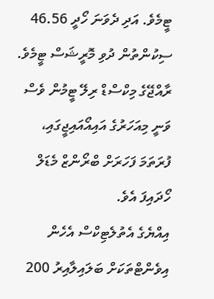ޓީމެވެ. އަދި ދެވަނަ ހޯދީ 46.56 ސިކުންތުން ދުވި މޮރީޝަސް ޓީމެވެ.
ރާއްޖޭގެ މިކްސްޑް ރިލޭ ޓީމުން ވެސް ވަނީ މިއަހަރުގެ އައިއޯއައިޖީގައި، ފުރަތަމަ ފަހަރަށް ބްރޯންޒް މެޑަލް ހޯދައިފަ އެވެ.
އިއްޔެގެ އެތުލެޓިކްސް އެހެން އިވެންޓްތަކަށް ބަލައިލާއިރު 200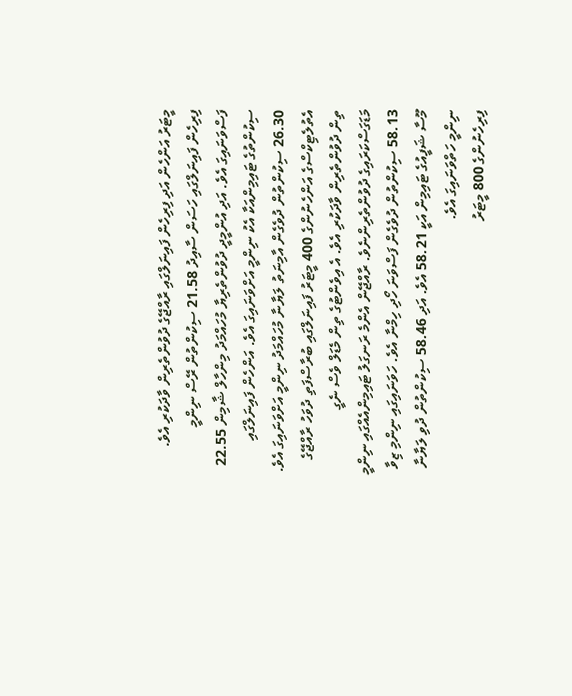މީޓަރު އަންހެން އަދި ފިރިހެން ފައިނަލްގައި ރާއްޖޭގެ ދުވުންތެރިން ވާދަކުރި އެވެ. ފިރިހެން ފައިނަލްގައި ހަސަން ސާއިދު 21.58 ސިކުންތުން ރޭސް ނިންމީ ފަސްވަނައިގަ އެވެ. އަދި އުންމީދީ ދުވުންތެރިޔާ މުހައްމަދު މިންހާލް ޝާމިން 22.55 ސިކުންތުގެ ޓައިމިންއަކާ އެކު ނިންމީ އަށްވަނައިގަ އެވެ. އަންހެން ފައިނަލްގައި 26.30 ސިކުންތުން ދުވެގެން އާމިނަތު ލަޔާނާ މުހައްމަދު ނިންމީ އަށްވަނައިގަ އެވެ.
އެތުލެޓިކްސްގެ އަންހެނުންގެ 400 މީޓަރު ފައިނަލްގައި ބުރާސްފަތި ދުވަހު ރާއްޖޭގެ ތިން ދުވުންތެރިން ވާދަކުރި އެވެ. އެ އިވެންޓުގެ ތިން މެޑަލް ވެސް ނެގީ މަޑަގަސްކަރައިގެ ދުވުންތެރިންނެވެ. ރާއްޖޭން އެންމެ ރަނގަލު ޓައިމިންއެއްގައި ނިންމީ 58.13 ސިކުންތުން ދުވެގެން ފަސްވަނަ ހޯދި ހިމްނާ އެވެ. ހަވަނައިގައި ނިންމި ޒިވާ މޫސާ ޝަފީއުގެ ޓައިމިން އަކީ 58.21 އެވެ. އަދި 58.46 ސިކުންތުން ދުވި ލަޔާނާ ނިންމީ ހަތްވަނައިގަ އެވެ.
ފިރިހެނުންގެ 800 މީޓަރު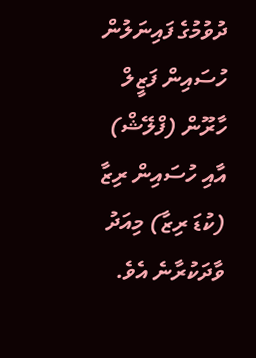ދުވުމުގެ ފައިނަލުން ހުސައިން ފަޒީލް ހާރޫން (ފްލޭޝް) އާއި ހުސައިން ރިޒާ (ކުޑަ ރިޒާ) މިއަދު ވާދަކުރާނެ އެވެ.